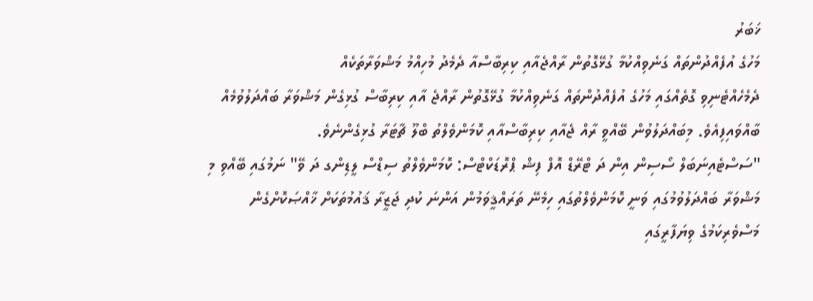ޚަބަރު
މަހުގެ އުފެއްދުންތައް ގަނެވިއްކުމާ ގުޅޭގޮތުން ރާއްޖެއާއި ކިރިބާސްއާ ދެމެދު މުހިއްމު މަޝްވަރާތަކެއް
ދެމެހެއްޓެނިވި ގޮތެއްގައި މަހުގެ އުފެއްދުންތައް ގަނެވިއްކުމާ ގުޅޭގޮތުން ރާއްޖެ އާއި ކިރިބާސް ގުޅިގެން މަޝްވަރާ ބައްދަލުވުމެއް ބާއްވައިފިއެވެ. މިބައްދަލުވުން ބޭއްވީ ރާއް ޖެއާއި ކިރިބާސްއާއި ކޮމަންވެލްތު ބްލޫ ޗާޓަރާ ގުޅިގެންނެވެ.
"ސަސްޓެއިނަބަލް ސޯސިން އިން ދަ ޓްރޭޑް އޮފް ފިޝް ޕްރޮޑަކްޓްސް: ކޮމަންވެލްތު ސިޑްސް ލީޑިންގ ދަ ވޭ" ނަމުގައި ބޭއްވި މި މަޝްވަރާ ބައްދަލުވުމުގައި ވަނީ ކޮމަންވެލްތުގައި ހިމެނޭ ތަރައްޤީވަމުން އަންނަ ކުދި ޖަޒީރާ ޤައުމުތަކަށް ޚާއްޞަކޮށްގެން މަސްވެރިކަމުގެ ވިޔަފާރީގައި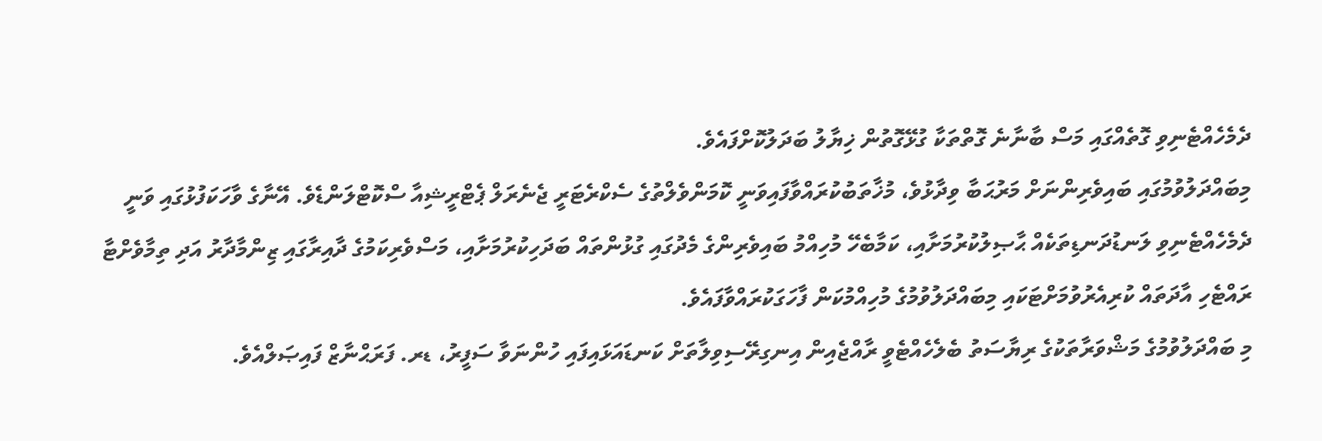ދެމެހެއްޓެނިވި ގޮތެއްގައި މަސް ބާނާނެ ގޮތްތަކާ ގުޅޭގޮތުން ޚިޔާލު ބަދަލުކޮށްފައެވެ.
މިބައްދަލުވުމުގައި ބައިވެރިންނަށް މަރުޙަބާ ވިދާޅުވެ، މުޚާތަބުކުރައްވާފައިވަނީ ކޮމަންވެލްތުގެ ސެކްރެޓަރީ ޖެނެރަލް ޕެޓްރީޝިއާ ސްކޮޓްލަންޑެވެ. އޭނާގެ ވާހަކަފުޅުގައި ވަނީ ދެމެހެއްޓެނިވި ލަނޑުދަނޑިތަކެއް ޙާޞިލުކުރުމަށާއި، ކަމާބެހޭ މުހިއްމު ބައިވެރިންގެ މެދުގައި ގުޅުންތައް ބަދަހިކުރުމަށާއި، މަސްވެރިކަމުގެ ދާއިރާގައި ޒިންމާދާރު އަދި ތިމާވެށްޓާ ރައްޓެހި އާދަތައް ކުރިއެރުވުމަށްޓަކައި މިބައްދަލުވުމުގެ މުހިއްމުކަން ފާހަގަކުރައްވާފައެވެ.
މި ބައްދަލުވުމުގެ މަޝްވަރާތަކުގެ ރިޔާސަތު ބެލެހެއްޓެވީ ރާއްޖެއިން އިނގިރޭސިވިލާތަށް ކަނޑައަޅައިފައި ހުންނަވާ ސަފީރު، ޑރ. ފަރަޙްނާޒް ފައިޞަލްއެވެ.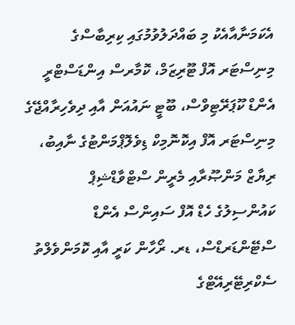އެކަމަނާއާއެކު މި ބައްދަލުވުމުގައި ކިރިބާސްގެ މިނިސްޓަރ އޮފް ޓޫރިޒަމް، ކޮމާރސް އިންޑަސްޓްރީ އެންޑް ކޫޕަރޭޓިވްސް، ބޫޓީ ނައުއަން އާއި ދިވެހިރާއްޖޭގެ މިނިސްޓަރ އޮފް އިކޮނޮމިކް ޑިވެލޮޕްމަންޓުގެ ނާއިބު، ރިޔާޒް މަންޞޫރާއި މެރީން ސްޓްވާޑްޝިޕް ކައުންސިލުގެ ހެޑް އޮފް ސައިންސް އެންޑް ސްޓޭންޑަރޑްސް، ޑރ. ރޯހާން ކަރީ އާއި ކޮމަންވެލްތު ސެކްރިޓޭރިއޭޓްގެ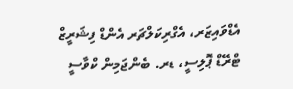އެޑްވައިޒަރ، އެގްރިކަލްޗަރ އެންޑް ފިޝަރީޒް ޓްރޭޑް ޕޮލިސީ، ޑރ. ބެންޖަމިން ކްވާސީ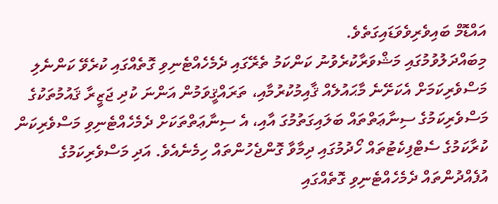އައްޑޮމް ބައިވެރިވެވަޑައިގަތެވެ.
މިބައްދަލުވުމުގައި މަޝްވަރާކުރެވުނު ކަންކަމު ތެރޭގައި ދެމެހެއްޓެނިވި ގޮތެއްގައި ކުރެވޭ ކަންނެލި މަސްވެރިކަމަށް އެކަށޭނެ މާޙައުލެއް ޤާއިމުކުރުމާއި، ތަރައްޤީވަމުން އަންނަ ކުދި ޖަޒީރާ ޤައުމުތަކުގެ މަސްވެރިކަމުގެ ސިނާޢަތްތައް ބަލައިގަތުމުގަ އާއި، އެ ސިނާޢަތްތަކަށް ދެމެހެއްޓެނިވި މަސްވެރިކަން ކުރާކަމުގެ ސެޓްފިކެޓުތައް ހޯދުމުގައި ދިމާވާ ގޮންޖެހުންތައް ހިމެނެއެވެ. އަދި މަސްވެރިކަމުގެ އުފެއްދުންތައް ދެމެހެއްޓެނިވި ގޮތެއްގައި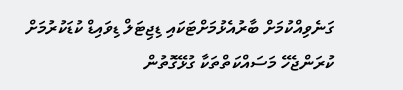ގަނެވިއްކުމަށް ބާރުއެޅުމަށްޓަކައި ޑިޖިޓަލް ޑިވައިޑް ކުޑަކުރުމަށް ކުރަންޖެހޭ މަސައްކަތްތަކާ ގުޅޭގޮތުން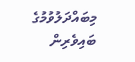މިބައްދަލުވުމުގެ ބައިވެރިން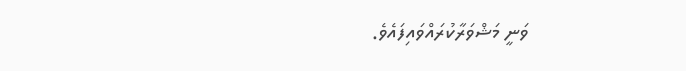ވަނީ މަޝްވަރާކުރައްވައިފައެވެ.